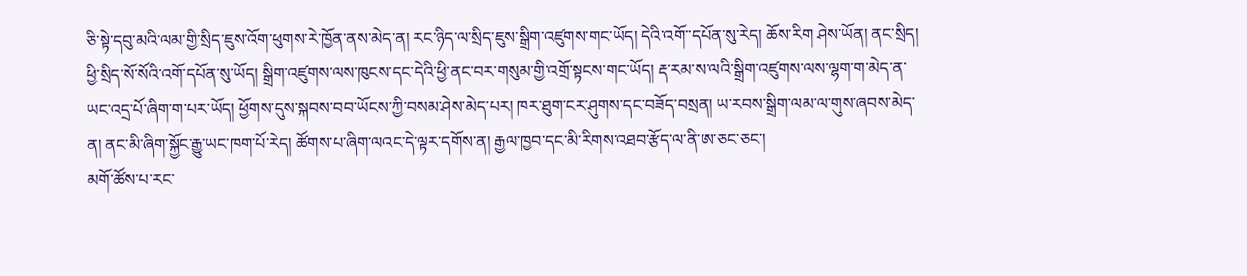ཅི་སྟེ་དབུ་མའི་ལམ་གྱི་སྲིད་ཇུས་འོག་ཕུགས་རེ་ཁྱོན་ནས་མེད་ན། རང་ཉིད་ལ་སྲིད་ཇུས་སྒྲིག་འཛུགས་གང་ཡོད། དེའི་འགོ་་དཔོན་སུ་རེད། ཆོས་རིག ཤེས་ཡོན། ནང་སྲིད། ཕྱི་སྲིད་སོ་སོའི་འགོ་དཔོན་སུ་ཡོད། སྒྲིག་འཛུགས་ལས་ཁུངས་དང་དེའི་ཕྱི་ནང་བར་གསུམ་གྱི་འགྲོ་སྟངས་གང་ཡོད། རྡ་རམ་ས་ལའི་སྒྲིག་འཛུགས་ལས་ལྷག་ག་མེད་ན་ཡང་འདྲ་པོ་ཞིག་ག་པར་ཡོད། ཕྱོགས་དུས་སྐབས་བབ་ཡོངས་ཀྱི་བསམ་ཤེས་མེད་པར། ཁར་ཐུག་ངར་ཤུགས་དང་བཟོད་བསྲན། ཡ་རབས་སྒྲིག་ལམ་ལ་གུས་ཞབས་མེད་ན། ནང་མི་ཞིག་སྐྱོང་རྒྱུ་ཡང་ཁག་པོ་རེད། ཚོགས་པ་ཞིག་ལའང་དེ་ལྟར་དགོས་ན། རྒྱལ་ཁྱབ་དང་མི་རིགས་འཐབ་རྩོད་ལ་ནི་ཨ་ཅང་ཅང་།
མགོ་ཚོས་པ་རང་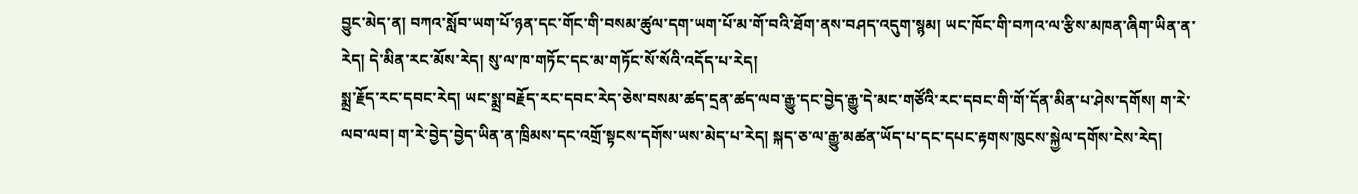བྱུང་མེད་ན། བཀའ་སློབ་ཡག་པོ་ཉན་དང་གོང་གི་བསམ་ཚུལ་དག་ཡག་པོ་མ་གོ་བའི་ཐོག་ནས་བཤད་འདུག་སྙམ། ཡང་ཁོང་གི་བཀའ་ལ་རྩིས་མཁན་ཞིག་ཡིན་ན་རེད། དེ་མིན་རང་མོས་རེད། སུ་ལ་ཁ་གཏོང་དང་མ་གཏོང་སོ་སོའི་འདོད་པ་རེད།
སྨྲ་རྗོད་རང་དབང་རེད། ཡང་སྨྲ་བརྗོད་རང་དབང་རེད་ཅེས་བསམ་ཚད་དྲན་ཚད་ལབ་རྒྱུ་དང་བྱེད་རྒྱུ་དེ་མང་གཙོའི་རང་དབང་གི་གོ་དོན་མིན་པ་ཤེས་དགོས། ག་རེ་ལབ་ལབ། ག་རེ་བྱེད་བྱེད་ཡིན་ན་ཁྲིམས་དང་འགྲོ་སྟངས་དགོས་ཡས་མེད་པ་རེད། སྐད་ཅ་ལ་རྒྱུ་མཚན་ཡོད་པ་དང་དཔང་རྟགས་ཁུངས་སྐྱེལ་དགོས་ངེས་རེད།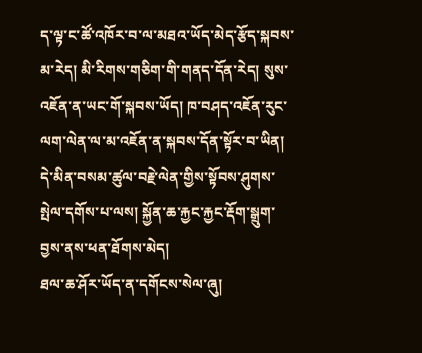ད་ལྟ་ང་ཚོ་འཁོར་བ་ལ་མཐའ་ཡོད་མེད་རྩོད་སྐབས་མ་རེད། མི་རིགས་གཅིག་གི་གནད་དོན་རེད། སུས་འཇོན་ན་ཡང་གོ་སྐབས་ཡོད། ཁ་བཤད་འཇོན་རུང་ལག་ལེན་ལ་མ་འཇོན་ན་སྐབས་དོན་སྟོར་བ་ཡིན། དེ་མིན་བསམ་ཚུལ་བརྗེ་ལེན་གྱིས་སྟོབས་ཤུགས་སྤེལ་དགོས་པ་ལས། སྐྱོན་ཆ་རྐྱང་རྐྱང་རྡོག་སྒྲུག་བྱས་ནས་ཕན་ཐོགས་མེད།
ཐལ་ཆ་ཤོར་ཡོད་ན་དགོངས་སེལ་ཞུ།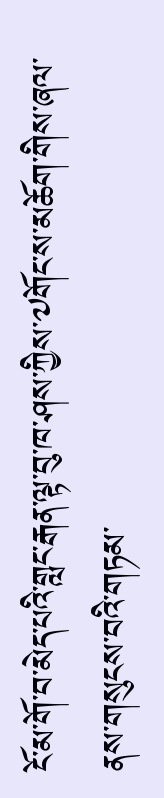ངོ་མ་གོ་བ་མེད་པའི་གླང་རྒན་ལྟ་བུ་ཁ་ཤས་ཀྱིས་༧གོང་ས་མཆོག་གིས་ཞལ་ནས་གསུངས་བའི་གཏམ་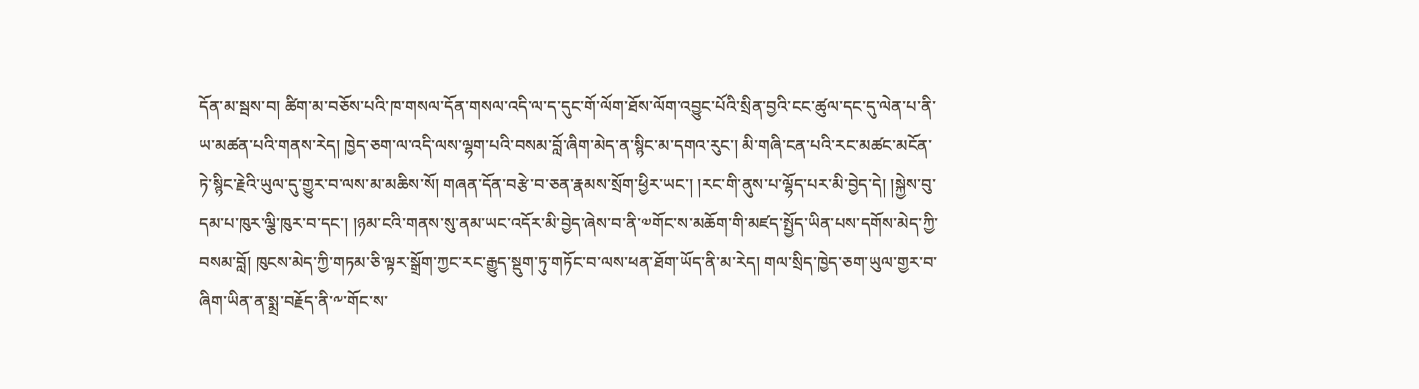དོན་མ་སྦས་བ། ཚིག་མ་བཅོས་པའི་ཁ་གསལ་དོན་གསལ་འདི་ལ་ད་དུང་གོ་ལོག་ཐོས་ལོག་འབྱུང་པོའི་སྲིན་བྱའི་ངང་ཚུལ་དང་དུ་ལེན་པ་ནི་ཡ་མཚན་པའི་གནས་རེད། ཁྱེད་ཅག་ལ་འདི་ལས་ལྷག་པའི་བསམ་བློ་ཞིག་མེད་ན་སྙིང་མ་དགའ་རུང་། མི་གཞི་ངན་པའི་རང་མཚང་མངོན་ཏེ་སྙིང་རྗེའི་ཡུལ་དུ་གྱུར་བ་ལས་མ་མཆིས་སོ། གཞན་དོན་བརྩེ་བ་ཅན་རྣམས་སྲོག་ཕྱིར་ཡང་། །རང་གི་ནུས་པ་ལྷོད་པར་མི་བྱེད་དེ། །སྐྱེས་བུ་དམ་པ་ཁུར་ལྕི་ཁུར་བ་དང་། །ཉམ་ངའི་གནས་སུ་ནམ་ཡང་འདོར་མི་བྱེད་ཞེས་བ་ནི་༧གོང་ས་མཆོག་གི་མཛད་སྤྱོད་ཡིན་པས་དགོས་མེད་ཀྱི་བསམ་བློ། ཁུངས་མེད་ཀྱི་གཏམ་ཅི་ལྟར་སྒྲོག་ཀྱང་རང་རྒྱུད་སྡུག་ཏུ་གཏོང་བ་ལས་ཕན་ཐོག་ཡོད་ནི་མ་རེད། གལ་སྲིད་ཁྱེད་ཅག་ཡུལ་གྱར་བ་ཞིག་ཡིན་ན་སྨྲ་བརྗོད་ནི་༸་གོང་ས་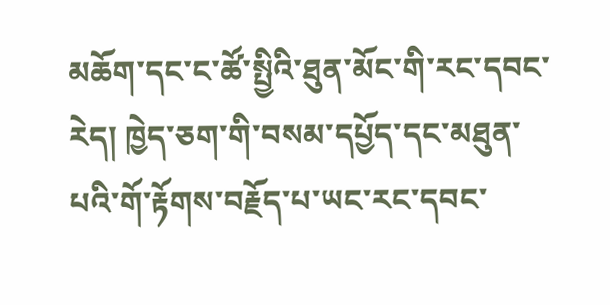མཆོག་དང་ང་ཚོ་སྤྱིའི་ཐུན་མོང་གི་རང་དབང་རེད། ཁྱེད་ཅག་གི་བསམ་དཔྱོད་དང་མཐུན་པའི་གོ་རྟོགས་བརྗོད་པ་ཡང་རང་དབང་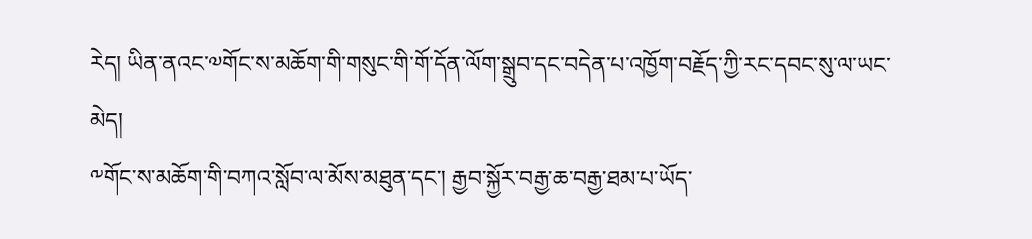རེད། ཡིན་ནའང་༧གོང་ས་མཆོག་གི་གསུང་གི་གོ་དོན་ལོག་སྒྲུབ་དང་བདེན་པ་འཁྱོག་བརྗོད་ཀྱི་རང་དབང་སུ་ལ་ཡང་མེད།
༸གོང་ས་མཆོག་གི་བཀའ་སློབ་ལ་མོས་མཐུན་དང་། རྒྱབ་སྐྱོར་བརྒྱ་ཆ་བརྒྱ་ཐམ་པ་ཡོད་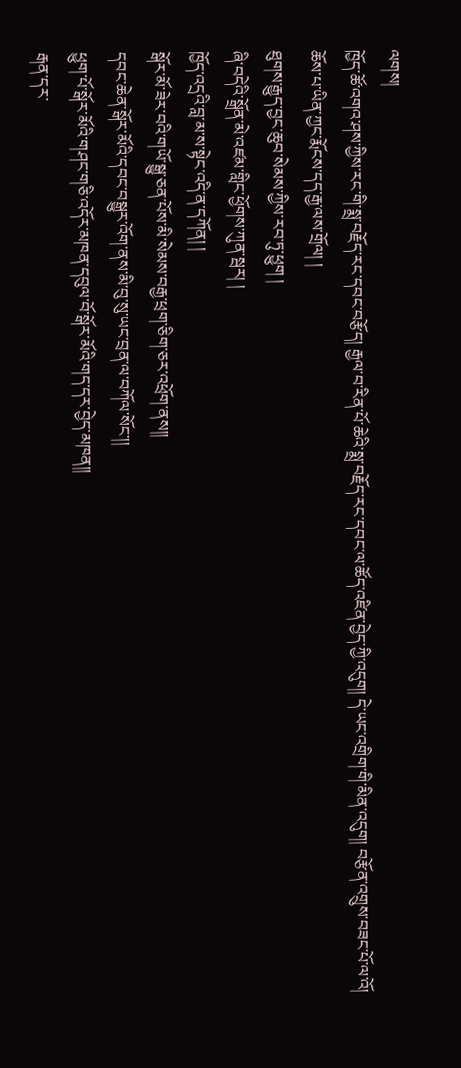ལགས།
ཁྱོད་ཚོ་འགའ་ཤས་ཀྱིས་རང་གི་སྨྲ་བརྗོད་རང་དབང་བརྩོད། རྒྱལ་བ་རིན་པོ་ཆེའི་སྨྲ་བརྗོད་རང་དབང་ལ་ཚོད་འཛིན་བྱེད་ཀྱི་འདུག། དེ་ཡང་འགྲིག་གི་མིན་འདུག། བརྩོན་འགྲུས་བཟང་པོ་ལ་འོ།
ཆོས་པ་ཡིན་ཀྱང་རྨོངས་དད་རྒྱ་ལས་གྲོལ། །
ཐུགས་རྒྱུད་བྱང་ཆུབ་སེམས་ཀྱིས་རབ་ཏུ་ཕྱུག །
ཞི་བདེའི་སྒྲོན་མེ་འཛམ་གླིང་ཕྱོགས་ཀུན་སྦར། །
ཁྱོད་འདྲའི་བླ་མ་ས་སྟེང་འདི་ན་དཀོན། །
སྒོར་མོ་ཟེར་བའི་གཡོ་སྒྱུ་ཅན་པོས་མི་སེམས་བརྒྱ་ཕྲག་ཅིག་ཅར་འཕྲོག་ནས།།
དབང་ཆེན་སྒོར་མོའི་དབང་བསྒྱུར་འོག་ནས་མི་བུ་སུ་ཡང་བྲན་ལ་བཀོལ་སོང་།།
ཕྱུག་པོ་སྒོར་མོའི་གཤང་གཅི་འདོར་མཁན་དབུལ་བོ་སྒོར་མོའི་གད་དར་བྱེད་མཁན།།
རྒན་དར་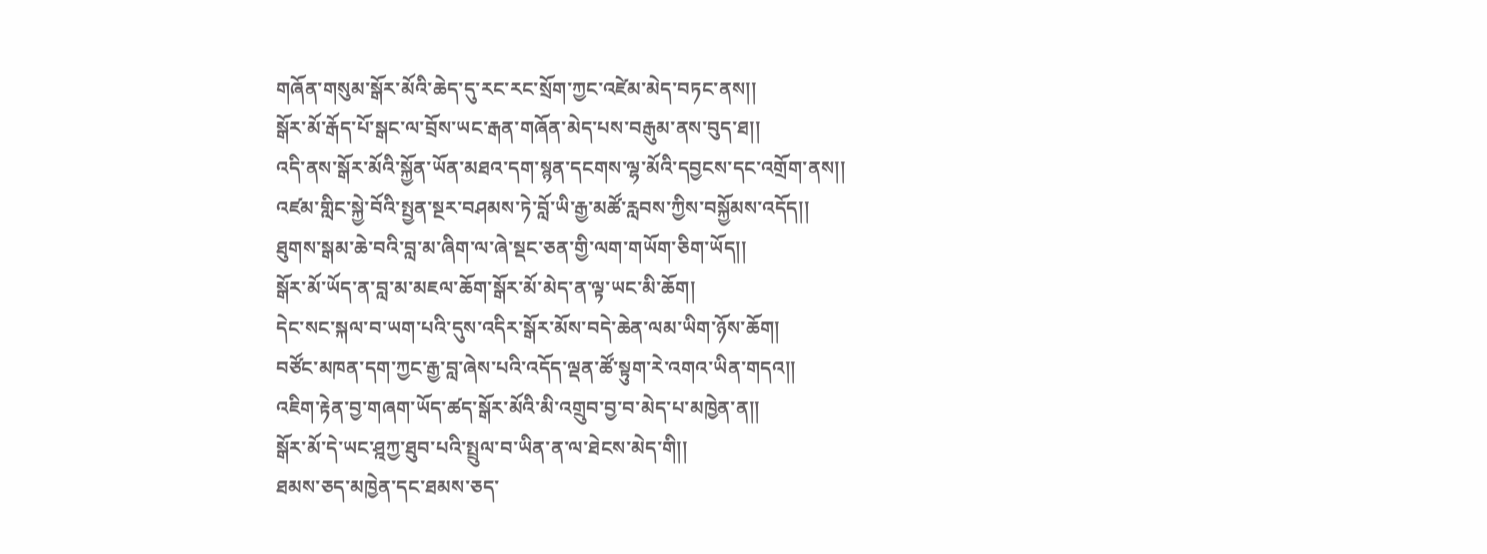གཞོན་གསུམ་སྒོར་མོའི་ཆེད་དུ་རང་རང་སྲོག་ཀྱང་འཛེམ་མེད་བཏང་ནས།།
སྒོར་མོ་རྒོད་པོ་སྒང་ལ་བྲོས་ཡང་རྒན་གཞོན་མེད་པས་བརྒུམ་ནས་བུད་ཐ།།
འདི་ནས་སྒོར་མོའི་སྐྱོན་ཡོན་མཐའ་དག་སྙན་དངགས་ལྷ་མོའི་དབྱངས་དང་འགྲོག་ནས།།
འཛམ་གླིང་སྐྱེ་བོའི་སྤྱན་སྔར་བཤམས་ཏེ་བློ་ཡི་རྒྱ་མཚོ་རླབས་ཀྱིས་བསྐྱོམས་འདོད།།
ཐུགས་སྒམ་ཆེ་བའི་བླ་མ་ཞིག་ལ་ཞེ་སྡང་ཅན་གྱི་ལག་གཡོག་ཅིག་ཡོད།།
སྒོར་མོ་ཡོད་ན་བླ་མ་མཇལ་ཆོག་སྒོར་མོ་མེད་ན་ལྟ་ཡང་མི་ཆོག།
དེང་སང་སྐལ་བ་ཡག་པའི་དུས་འདིར་སྒོར་མོས་བདེ་ཆེན་ལམ་ཡིག་ཉོས་ཆོག།
བཙོང་མཁན་དག་ཀྱང་རྒྱ་བླ་ཞེས་པའི་འདོད་ལྡན་ཚོ་སྟུག་རེ་འགའ་ཡིན་གདའ།།
འཇིག་རྟེན་བྱ་གཞག་ཡོད་ཚད་སྒོར་མོའི་མི་འགྲུབ་བྱ་བ་མེད་པ་མཁྱེན་ན།།
སྒོར་མོ་དེ་ཡང་ཤྰཀྱ་ཐུབ་པའི་སྤྲུལ་བ་ཡིན་ན་ལ་ཐེངས་མེད་གི།།
ཐམས་ཅད་མཁྱེན་དང་ཐམས་ཅད་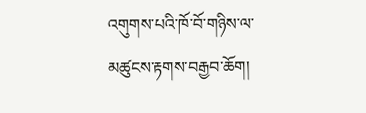འགུགས་པའི་ཁོ་བོ་གཉིས་ལ་མཚུངས་རྟགས་བརྒྱབ་ཆོག།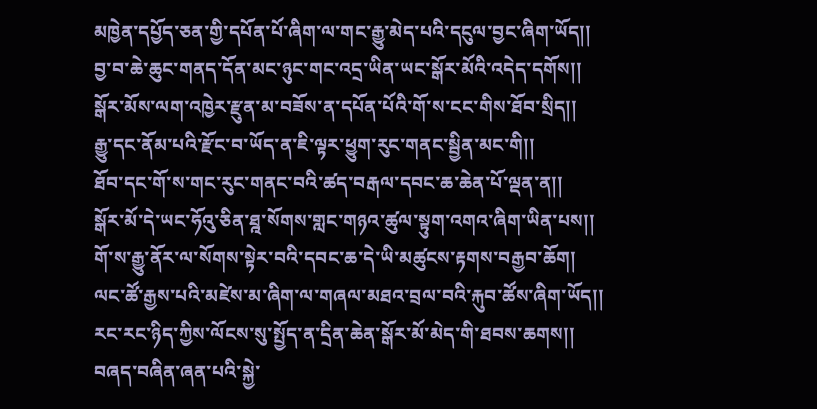མཁྱེན་དཔྱོད་ཅན་གྱི་དཔོན་པོ་ཞིག་ལ་གང་རྒྱུ་མེད་པའི་དངུལ་བྱང་ཞིག་ཡོད།།
བྱ་བ་ཆེ་ཆུང་གནད་དོན་མང་ཉུང་གང་འདྲ་ཡིན་ཡང་སྒོར་མོའི་འདེད་དགོས།།
སྒོར་མོས་ལག་འཁྱེར་རྫུན་མ་བཟོས་ན་དཔོན་པོའི་གོ་ས་ངང་གིས་ཐོབ་སྲིད།།
རྒྱུ་དང་ནོམ་པའི་རྫོང་བ་ཡོད་ན་ཇི་ལྟར་ཕྱུག་རུང་གནང་སྦྱིན་མང་གི།།
ཐོབ་དང་གོ་ས་གང་རུང་གནང་བའི་ཚད་བརྒལ་དབང་ཆ་ཆེན་པོ་ལྡན་ན།།
སྒོར་མོ་དེ་ཡང་ཧོའུ་ཅིན་ཐྰ་སོགས་གླང་གཉའ་ཚུལ་སྟུག་འགའ་ཞིག་ཡིན་པས།།
གོ་ས་རྒྱུ་ནོར་ལ་སོགས་སྟེར་བའི་དབང་ཆ་དེ་ཡི་མཚུངས་རྟགས་བརྒྱབ་ཆོག།
ལང་ཚོ་རྒྱས་པའི་མཛེས་མ་ཞིག་ལ་གཞལ་མཐའ་བྲལ་བའི་རྐུབ་ཚོས་ཞིག་ཡོད།།
རང་རང་ཉིད་ཀྱིས་ལོངས་སུ་སྤྱོད་ན་དྲིན་ཆེན་སྒོར་མོ་མེད་གི་ཐབས་ཆགས།།
བཞད་བཞིན་ཞན་པའི་སྐྱེ་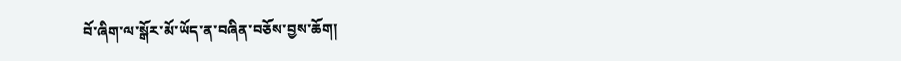བོ་ཞིག་ལ་སྒོར་མོ་ཡོད་ན་བཞིན་བཅོས་བྱས་ཆོག།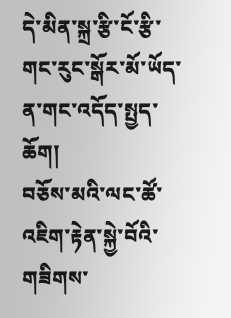དེ་མིན་སྐྲ་རྩི་ངོ་རྩི་གང་རུང་སྒོར་མོ་ཡོད་ན་གང་འདོད་སྤྱད་ཆོག།
བཅོས་མའི་ལང་ཚོ་འཇིག་རྟེན་སྐྱེ་བོའི་གཟིགས་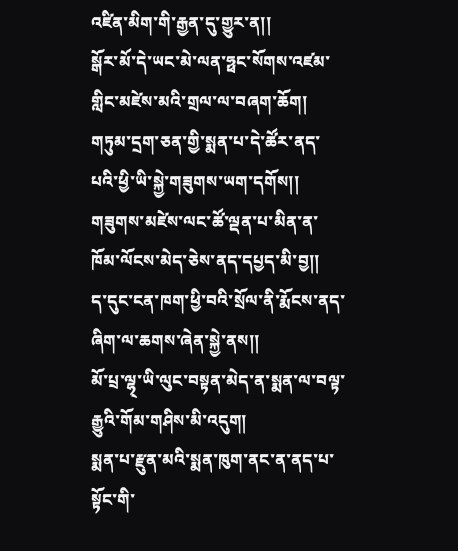འཛིན་མིག་གི་རྒྱན་དུ་གྱུར་ན།།
སྒོར་མོ་དེ་ཡང་མེ་ལན་ཧྥང་སོགས་འཛམ་གླིང་མཛེས་མའི་གྲལ་ལ་བཞག་ཆོག།
གཏུམ་དྲག་ཅན་གྱི་སྨན་པ་དེ་ཚོར་ནད་པའི་ཕྱི་ཡི་སྐྱེ་གཟུགས་ཡག་དགོས།།
གཟུགས་མཛེས་ལང་ཚོ་ལྡན་པ་མིན་ན་ཁོམ་ལོངས་མེད་ཅེས་ནད་དཔྱད་མི་བྱ།།
ད་དུང་ངན་ཁག་ཕྱི་བའི་སྲོལ་ནི་རྨོངས་ནད་ཞིག་ལ་ཆགས་ཞེན་སྐྱེ་ནས།།
མོ་པྲ་ལྷ྄་ཡི་ལུང་བསྟན་མེད་ན་སྨན་ལ་བལྟ་རྒྱུའི་གོམ་གཤིས་མི་འདུག།
སྨན་པ་རྫུན་མའི་སྨན་ཁུག་ནང་ན་ནད་པ་སྟོང་གི་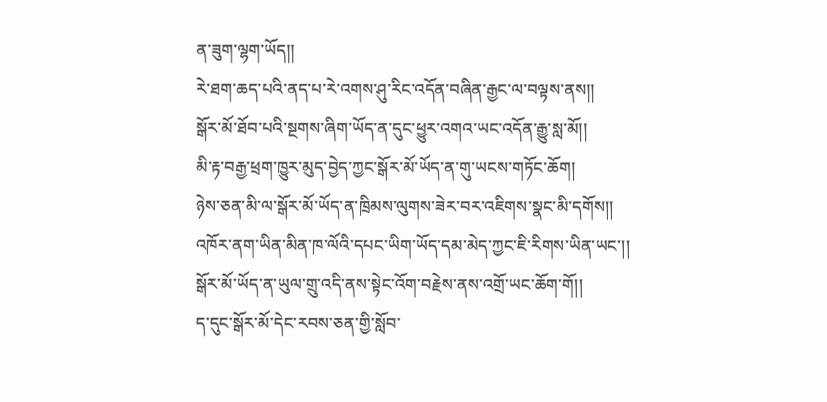ན་ཟུག་ལྷག་ཡོད།།
རེ་ཐག་ཆད་པའི་ནད་པ་རེ་འགས་ཤུ་རིང་འདོན་བཞིན་རྒྱང་ལ་བལྟས་ནས།།
སྒོར་མོ་ཐོབ་པའི་སྔགས་ཞིག་ཡོད་ན་དུང་ཕྱུར་འགའ་ཡང་འདོན་རྒྱུ་སླ་མོ།།
མི་རྟ་བརྒྱ་ཕྲག་ཁྱུར་མུད་བྱེད་ཀྱང་སྒོར་མོ་ཡོད་ན་གུ་ཡངས་གཏོང་ཆོག།
ཉེས་ཅན་མི་ལ་སྒོར་མོ་ཡོད་ན་ཁྲིམས་ལུགས་ཟེར་བར་འཇིགས་སྣང་མི་དགོས།།
འཁོར་ནག་ཡིན་མིན་ཁ་ལོའི་དཔང་ཡིག་ཡོད་དམ་མེད་ཀྱང་ཇི་རིགས་ཡིན་ཡང་།།
སྒོར་མོ་ཡོད་ན་ཡུལ་གྲུ་འདི་ནས་སྟེང་འོག་བརྗེས་ནས་འགྲོ་ཡང་ཆོག་གོ།།
ད་དུང་སྒོར་མོ་དེང་རབས་ཅན་གྱི་སློབ་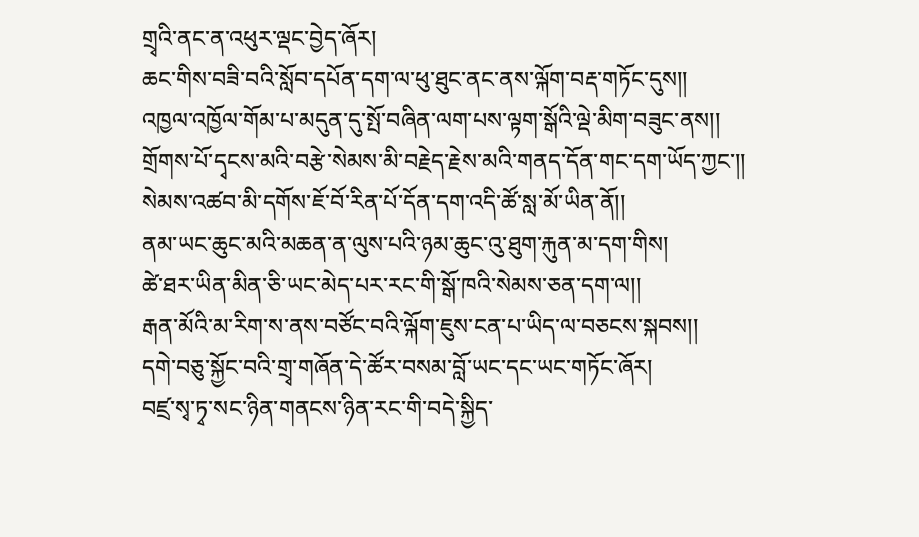གྲྭའི་ནང་ན་འཕུར་ལྡང་བྱེད་ཞོར།
ཆང་གིས་བཟི་བའི་སློབ་དཔོན་དག་ལ་ཕུ་ཐུང་ནང་ནས་ལྐོག་བརྡ་གཏོང་དུས།།
འཁྱལ་འཁྱོལ་གོམ་པ་མདུན་དུ་སྤོ་བཞིན་ལག་པས་ལྟག་སྒོའི་ལྡེ་མིག་བཟུང་ནས།།
གྲོགས་པོ་དྭངས་མའི་བརྩེ་སེམས་མི་བརྗེད་རྗེས་མའི་གནད་དོན་གང་དག་ཡོད་ཀྱང་།།
སེམས་འཚབ་མི་དགོས་ཇོ་བོ་རིན་པོ་དོན་དག་འདི་ཚོ་སླ་མོ་ཡིན་ནོ།།
ནམ་ཡང་ཆུང་མའི་མཆན་ན་ལུས་པའི་ཉམ་ཆུང་འུ་ཐུག་རྐུན་མ་དག་གིས།
ཚེ་ཐར་ཡིན་མིན་ཅི་ཡང་མེད་པར་རང་གི་སྒོ་ཁའི་སེམས་ཅན་དག་ལ།།
རྒན་མོའི་མ་རིག་ས་ནས་བཙོང་བའི་ལྐོག་ཇུས་ངན་པ་ཡིད་ལ་བཅངས་སྐབས།།
དགེ་བཅུ་སྐྱོང་བའི་གྲྭ་གཞོན་དེ་ཚོར་བསམ་བློ་ཡང་དང་ཡང་གཏོང་ཞོར།
བཛྲ་སྭ་ཏྭ་སང་ཉིན་གནངས་ཉིན་རང་གི་བདེ་སྐྱིད་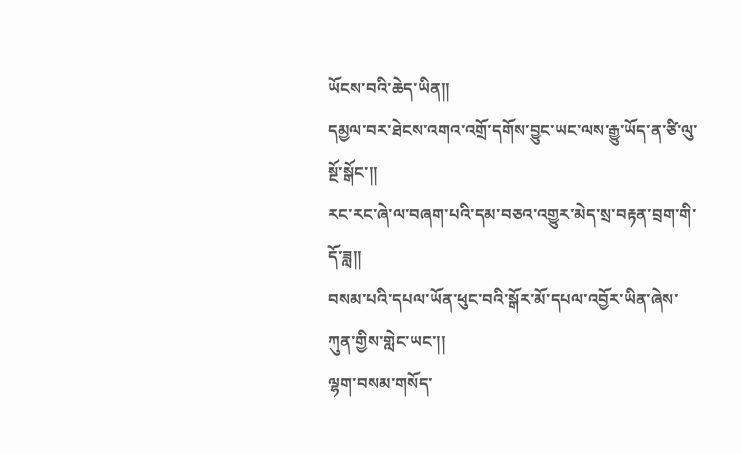ཡོངས་བའི་ཆེད་ཡིན།།
དམྱལ་བར་ཐེངས་འགའ་འགྲོ་དགོས་བྱུང་ཡང་ལས་རྒྱུ་ཡོད་ན་ཙི་ལུ་སྔོ་སྒོང་།།
རང་རང་ཞེ་ལ་བཞག་པའི་དམ་བཅའ་འགྱུར་མེད་སྲ་བརྟན་བྲག་གི་དོ་ཟླ།།
བསམ་པའི་དཔལ་ཡོན་ཕུང་བའི་སྒོར་མོ་དཔལ་འབྱོར་ཡིན་ཞེས་ཀུན་གྱིས་གླེང་ཡང་།།
ལྷག་བསམ་གསོད་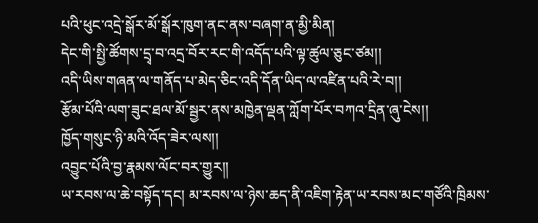པའི་ཕུང་འདྲེ་སྒོར་མོ་སྒོར་ཁུག་ནང་ནས་བཞག་ན་མྱི་མིན།
དེང་གི་སྤྱི་ཚོགས་དྲྭ་བ་འདྲ་བོར་རང་གི་འདོད་པའི་ལྟ་ཚུལ་ཅུང་ཙམ།།
འདི་ཡིས་གཞན་ལ་གནོད་པ་མེད་ཅིང་འདི་དོན་ཡིད་ལ་འཛིན་པའི་རེ་བ།།
རྩོམ་པོའི་ལག་ཟུང་ཐལ་མོ་སྦྱར་ནས་མཁྱེན་ལྡན་ཀློག་པོར་བཀའ་དྲིན་ཞུ་ངེས།།
ཁྱོད་གསུང་ཉི་མའི་འོད་ཟེར་ལས།།
འབྱུང་པོའི་བྱ་རྣམས་ལོང་བར་གྱུར།།
ཡ་རབས་ལ་ཆེ་བསྟོད་དང། མ་རབས་ལ་ཉེས་ཆད་ནི་འཇིག་རྟེན་ཡ་རབས་མང་གཙོའི་ཁྲིམས་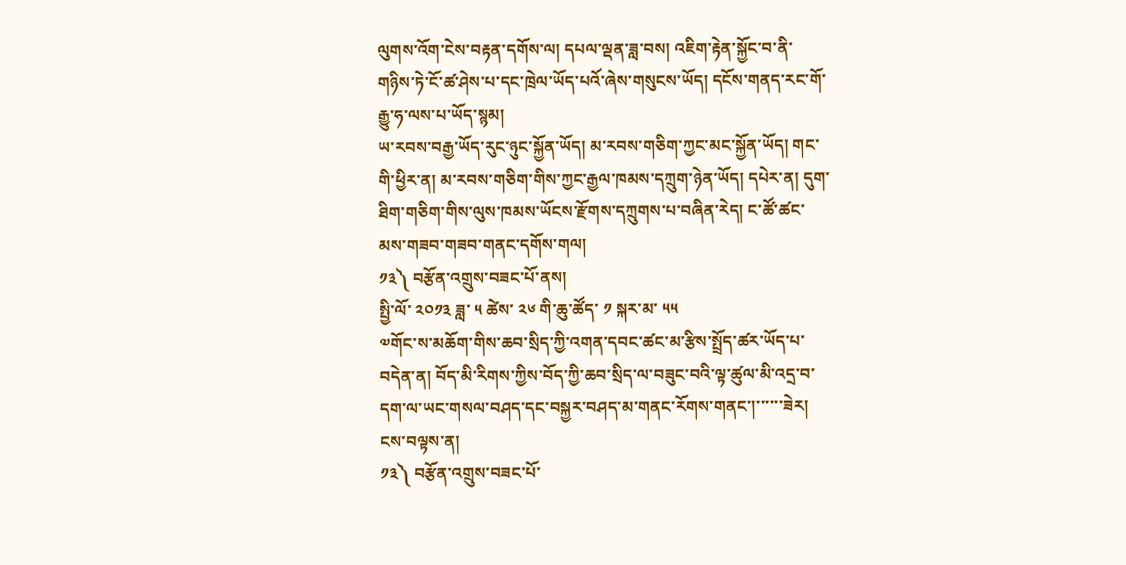ལུགས་འོག་ངེས་བརྟན་དགོས་ལ། དཔལ་ལྡན་ཟླ་བས། འཇིག་རྟེན་སྐྱོང་བ་ནི་གཉིས་ཏེ་ངོ་ཚ་ཤེས་པ་དང་ཁྲེལ་ཡོད་པའོ་ཞེས་གསུངས་ཡོད། དངོས་གནད་རང་གོ་རྒྱུ་ཧ་ལས་པ་ཡོད་སྙམ།
ཡ་རབས་བརྒྱ་ཡོད་རུང་ཉུང་སྐྱོན་ཡོད། མ་རབས་གཅིག་ཀྱང་མང་སྐྱོན་ཡོད། གང་གི་ཕྱིར་ན། མ་རབས་གཅིག་གིས་ཀྱང་རྒྱལ་ཁམས་དཀྲུག་ཉེན་ཡོད། དཔེར་ན། དུག་ཐིག་གཅིག་གིས་ལུས་ཁམས་ཡོངས་རྫོགས་དཀྲུགས་པ་བཞིན་རེད། ང་ཚོ་ཚང་མས་གཟབ་གཟབ་གནང་དགོས་གལ།
༡༣༽ བརྩོན་འགྲུས་བཟང་པོ་ནས།
སྤྱི་ལོ་ ༢༠༡༣ ཟླ་ ༥ ཚེས་ ༢༦ གི་ཆུ་ཚོད་ ༡ སྐར་མ་ ༥༥
༧གོང་ས་མཆོག་གིས་ཆབ་སྲིད་ཀྱི་འགན་དབང་ཚང་མ་རྩིས་སྤྲོད་ཚར་ཡོད་པ་བདེན་ན། བོད་མི་རིགས་ཀྱིས་བོད་ཀྱི་ཆབ་སྲིད་ལ་བཟུང་བའི་ལྟ་ཚུལ་མི་འདྲ་བ་དག་ལ་ཡང་གསལ་བཤད་དང་བསྐྱར་བཤད་མ་གནང་རོགས་གནང་།་་་་་་ཟེར།
ངས་བལྟས་ན།
༡༣༽ བརྩོན་འགྲུས་བཟང་པོ་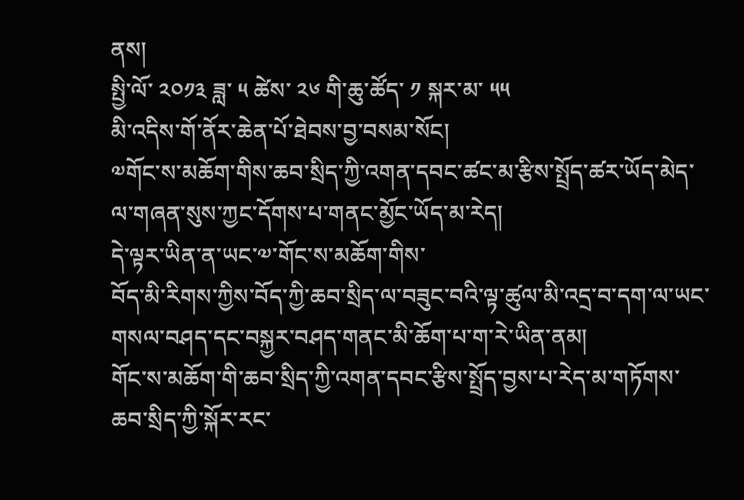ནས།
སྤྱི་ལོ་ ༢༠༡༣ ཟླ་ ༥ ཚེས་ ༢༦ གི་ཆུ་ཚོད་ ༡ སྐར་མ་ ༥༥
མི་འདིས་གོ་ནོར་ཆེན་པོ་ཐེབས་བྱ་བསམ་སོང།
༧གོང་ས་མཆོག་གིས་ཆབ་སྲིད་ཀྱི་འགན་དབང་ཚང་མ་རྩིས་སྤྲོད་ཚར་ཡོད་མེད་ལ་གཞན་སུས་ཀྱང་དོགས་པ་གནང་མྱོང་ཡོད་མ་རེད།
དེ་ལྟར་ཡིན་ན་ཡང་༧་གོང་ས་མཆོག་གིས་
བོད་མི་རིགས་ཀྱིས་བོད་ཀྱི་ཆབ་སྲིད་ལ་བཟུང་བའི་ལྟ་ཚུལ་མི་འདྲ་བ་དག་ལ་ཡང་གསལ་བཤད་དང་བསྐྱར་བཤད་གནང་མི་ཆོག་པ་ག་རེ་ཡིན་ནམ།
གོང་ས་མཆོག་གི་ཆབ་སྲིད་ཀྱི་འགན་དབང་རྩིས་སྤྲོད་བྱས་པ་རེད་མ་གཏོགས་ཆབ་སྲིད་ཀྱི་སྐོར་རང་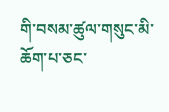གི་བསམ་ཚུལ་གསུང་མི་ཆོག་པ་ཅང་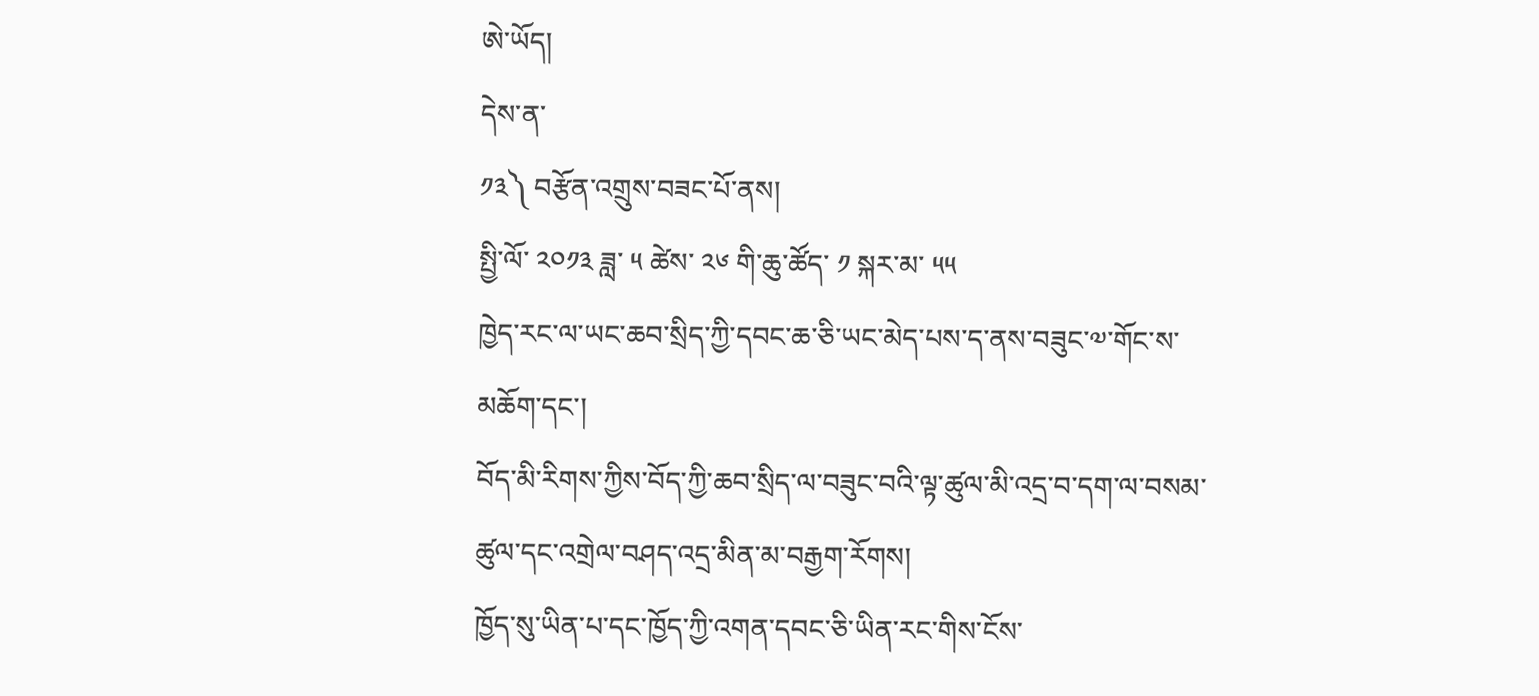ཨེ་ཡོད།
དེས་ན་
༡༣༽ བརྩོན་འགྲུས་བཟང་པོ་ནས།
སྤྱི་ལོ་ ༢༠༡༣ ཟླ་ ༥ ཚེས་ ༢༦ གི་ཆུ་ཚོད་ ༡ སྐར་མ་ ༥༥
ཁྱེད་རང་ལ་ཡང་ཆབ་སྲིད་ཀྱི་དབང་ཆ་ཅི་ཡང་མེད་པས་ད་ནས་བཟུང་༧་གོང་ས་མཆོག་དང་།
བོད་མི་རིགས་ཀྱིས་བོད་ཀྱི་ཆབ་སྲིད་ལ་བཟུང་བའི་ལྟ་ཚུལ་མི་འདྲ་བ་དག་ལ་བསམ་ཚུལ་དང་འགྲེལ་བཤད་འདྲ་མིན་མ་བརྒྱག་རོགས།
ཁྱོད་སུ་ཡིན་པ་དང་ཁྱོད་ཀྱི་འགན་དབང་ཅི་ཡིན་རང་གིས་ངོས་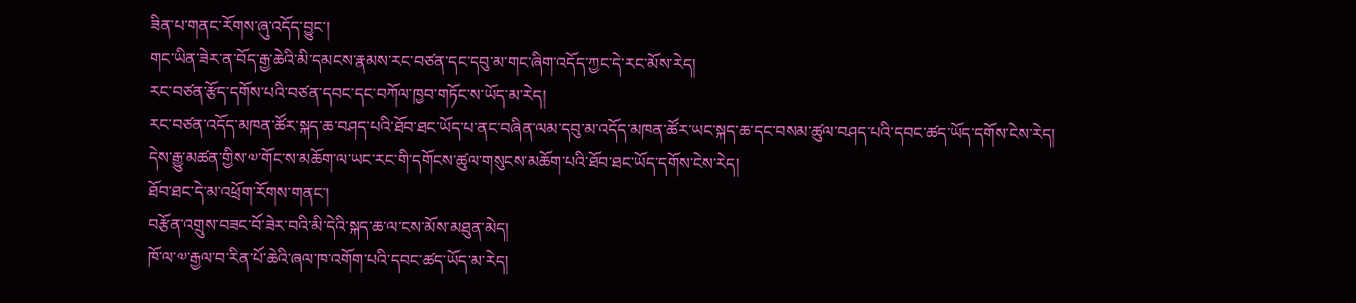ཟིན་པ་གནང་རོགས་ཞུ་འདོད་བྱུང་།
གང་ཡིན་ཟེར་ན་བོད་རྒྱ་ཆེའི་མི་དམངས་རྣམས་རང་བཙན་དང་དབུ་མ་གང་ཞིག་འདོད་ཀྱང་དེ་རང་མོས་རེད།
རང་བཙན་རྩོད་དགོས་པའི་བཙན་དབང་དང་བཀོལ་ཁྱབ་གཏོང་ས་ཡོད་མ་རེད།
རང་བཙན་འདོད་མཁན་ཚོར་སྐད་ཆ་བཤད་པའི་ཐོབ་ཐང་ཡོད་པ་ནང་བཞིན་ལམ་དབུ་མ་འདོད་མཁན་ཚོར་ཡང་སྐད་ཆ་དང་བསམ་ཚུལ་བཤད་པའི་དབང་ཚད་ཡོད་དགོས་ངེས་རེད།
དེས་རྒྱུ་མཚན་གྱིས་༧་གོང་ས་མཆོག་ལ་ཡང་རང་གི་དགོངས་ཚུལ་གསུངས་མཆོག་པའི་ཐོབ་ཐང་ཡོད་དགོས་ངེས་རེད།
ཐོབ་ཐང་དེ་མ་འཕྲོག་རོགས་གནང་།
བརྩོན་འགྲུས་བཟང་བོ་ཟེར་བའི་མི་དེའི་སྐད་ཆ་ལ་ངས་མོས་མཐུན་མེད།
ཁོ་ལ་༧་རྒྱལ་བ་རིན་པོ་ཆེའི་ཞལ་ཁ་འགོག་པའི་དབང་ཚད་ཡོད་མ་རེད།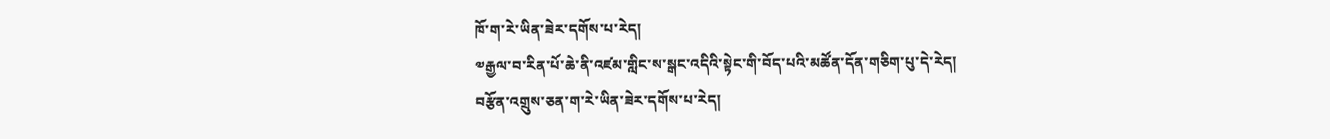ཁོ་ག་རེ་ཡིན་ཟེར་དགོས་པ་རེད།
༧རྒྱལ་བ་རིན་པོ་ཆེ་ནི་འཛམ་གླིང་ས་སྒང་འདིའི་སྟེང་གི་བོད་པའི་མཚོན་དོན་གཅིག་པུ་དེ་རེད།
བརྩོན་འགྲུས་ཅན་ག་རེ་ཡིན་ཟེར་དགོས་པ་རེད།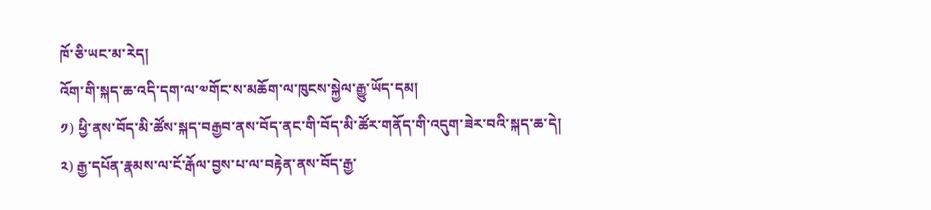ཁོ་ཅི་ཡང་མ་རེད།
འོག་གི་སྐད་ཆ་འདི་དག་ལ་༧གོང་ས་མཆོག་ལ་ཁུངས་སྐྱེལ་རྒྱུ་ཡོད་དམ།
༡) ཕྱི་ནས་བོད་མི་ཚོས་སྐད་བརྒྱབ་ནས་བོད་ནང་གི་བོད་མི་ཚོར་གནོད་གི་འདུག་ཟེར་བའི་སྐད་ཆ་དེ།
༢) རྒྱ་དཔོན་རྣམས་ལ་ངོ་རྒོལ་བྱས་པ་ལ་བརྟེན་ནས་བོད་རྒྱ་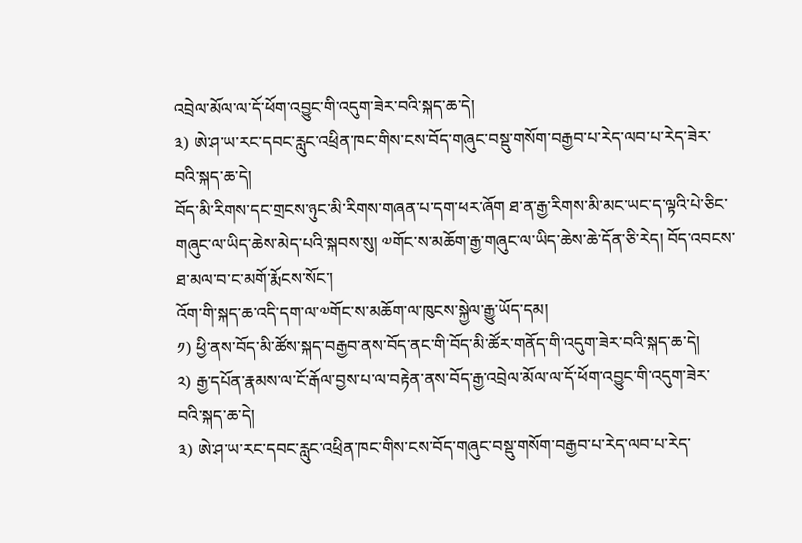འབྲེལ་མོལ་ལ་དོ་ཕོག་འབྱུང་གི་འདུག་ཟེར་བའི་སྐད་ཆ་དེ།
༣) ཨེ་ཤ་ཡ་རང་དབང་རླུང་འཕྲིན་ཁང་གིས་ངས་བོད་གཞུང་བསྡུ་གསོག་བརྒྱབ་པ་རེད་ལབ་པ་རེད་ཟེར་བའི་སྐད་ཆ་དེ།
བོད་མི་རིགས་དང་གྲངས་ཉུང་མི་རིགས་གཞན་པ་དག་ཕར་ཞོག ཐ་ན་རྒྱ་རིགས་མི་མང་ཡང་ད་ལྟའི་པེ་ཅིང་གཞུང་ལ་ཡིད་ཆེས་མེད་པའི་སྐབས་སུ། ༧གོང་ས་མཆོག་རྒྱ་གཞུང་ལ་ཡིད་ཆེས་ཆེ་དོན་ཅི་རེད། བོད་འབངས་ཐ་མལ་བ་ང་མགོ་རྨོངས་སོང་།
འོག་གི་སྐད་ཆ་འདི་དག་ལ་༧གོང་ས་མཆོག་ལ་ཁུངས་སྐྱེལ་རྒྱུ་ཡོད་དམ།
༡) ཕྱི་ནས་བོད་མི་ཚོས་སྐད་བརྒྱབ་ནས་བོད་ནང་གི་བོད་མི་ཚོར་གནོད་གི་འདུག་ཟེར་བའི་སྐད་ཆ་དེ།
༢) རྒྱ་དཔོན་རྣམས་ལ་ངོ་རྒོལ་བྱས་པ་ལ་བརྟེན་ནས་བོད་རྒྱ་འབྲེལ་མོལ་ལ་དོ་ཕོག་འབྱུང་གི་འདུག་ཟེར་བའི་སྐད་ཆ་དེ།
༣) ཨེ་ཤ་ཡ་རང་དབང་རླུང་འཕྲིན་ཁང་གིས་ངས་བོད་གཞུང་བསྡུ་གསོག་བརྒྱབ་པ་རེད་ལབ་པ་རེད་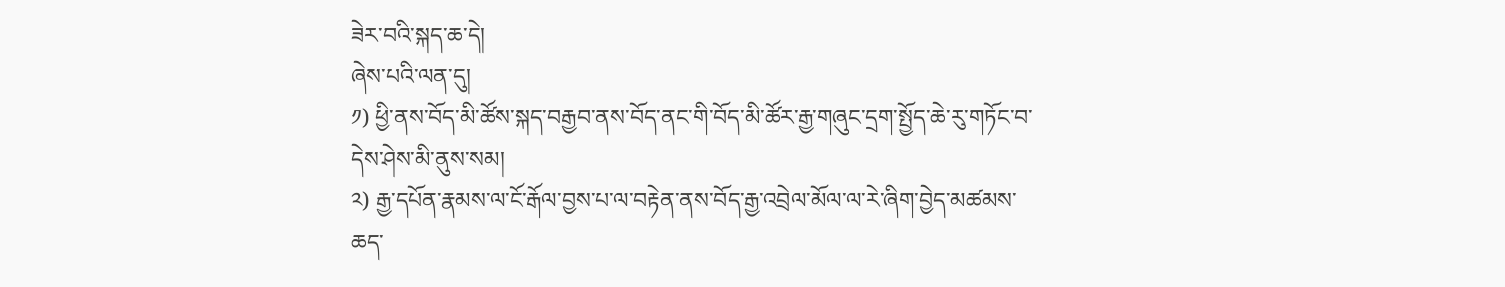ཟེར་བའི་སྐད་ཆ་དེ།
ཞེས་པའི་ལན་དུ།
༡) ཕྱི་ནས་བོད་མི་ཚོས་སྐད་བརྒྱབ་ནས་བོད་ནང་གི་བོད་མི་ཚོར་རྒྱ་གཞུང་དྲག་སྤྱོད་ཆེ་རུ་གཏོང་བ་དེས་ཤེས་མི་ནུས་སམ།
༢) རྒྱ་དཔོན་རྣམས་ལ་ངོ་རྒོལ་བྱས་པ་ལ་བརྟེན་ནས་བོད་རྒྱ་འབྲེལ་མོལ་ལ་རེ་ཞིག་བྱེད་མཚམས་ཆད་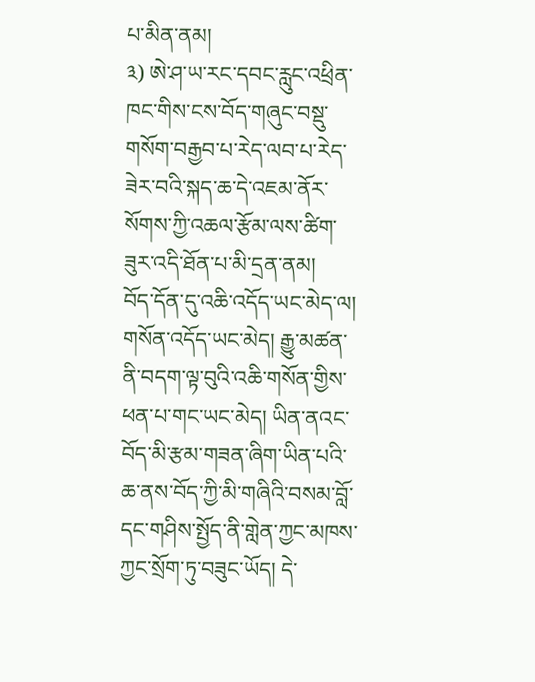པ་མིན་ནམ།
༣) ཨེ་ཤ་ཡ་རང་དབང་རླུང་འཕྲིན་ཁང་གིས་ངས་བོད་གཞུང་བསྡུ་གསོག་བརྒྱབ་པ་རེད་ལབ་པ་རེད་ཟེར་བའི་སྐད་ཆ་དེ་འཇམ་ནོར་སོགས་ཀྱི་འཆལ་རྩོམ་ལས་ཚིག་ཟུར་འདི་ཐོན་པ་མི་དྲན་ནམ།
བོད་དོན་དུ་འཆི་འདོད་ཡང་མེད་ལ། གསོན་འདོད་ཡང་མེད། རྒྱུ་མཚན་ནི་བདག་ལྟ་བུའི་འཆི་གསོན་གྱིས་ཕན་པ་གང་ཡང་མེད། ཡིན་ནའང་བོད་མི་རྩམ་གཟན་ཞིག་ཡིན་པའི་ཆ་ནས་བོད་ཀྱི་མི་གཞིའི་བསམ་བློ་དང་གཤིས་སྤྱོད་ནི་གླེན་ཀྱང་མཁས་ཀྱང་སྲོག་ཏུ་བཟུང་ཡོད། དེ་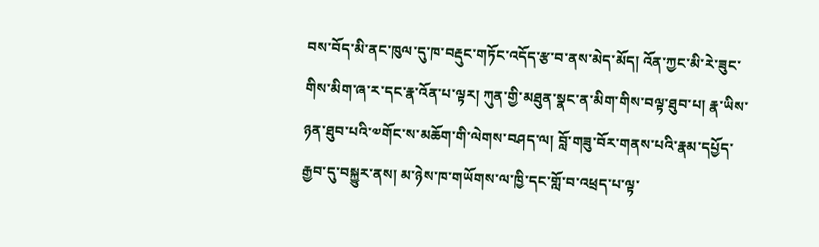བས་བོད་མི་ནང་ཁུལ་དུ་ཁ་བརྡུང་གཏོང་འདོད་རྩ་བ་ནས་མེད་མོད། འོན་ཀྱང་མི་རེ་ཟུང་གིས་མིག་ཞ་ར་དང་རྣ་འོན་པ་ལྟར། ཀུན་གྱི་མཐུན་སྣང་ན་མིག་གིས་བལྟ་ཐུབ་པ། རྣ་ཡིས་ཉན་ཐུབ་པའི་༧གོང་ས་མཆོག་གི་ལེགས་བཤད་ལ། བློ་གཟུ་བོར་གནས་པའི་རྣམ་དཔྱོད་རྒྱབ་དུ་བསྐྱུར་ནས། མ་ཉེས་ཁ་གཡོགས་ལ་ཁྱི་དང་གློ་བ་འཕྲད་པ་ལྟ་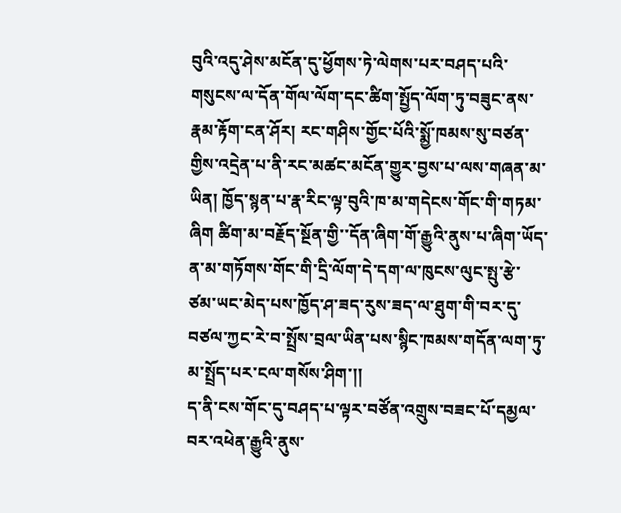བུའི་འདུ་ཤེས་མངོན་དུ་ཕྱོགས་ཏེ་ལེགས་པར་བཤད་པའི་གསུངས་ལ་དོན་གོལ་ལོག་དང་ཚིག་སྤྱོད་ལོག་ཏུ་བཟུང་ནས་རྣམ་རྟོག་ངན་ཤོར། རང་གཤིས་གྱོང་པོའི་སྨྱོ་ཁམས་སུ་བཙན་གྱིས་འདྲེན་པ་ནི་རང་མཚང་མངོན་གྱུར་བྱས་པ་ལས་གཞན་མ་ཡིན། ཁྱོད་སྙན་པ་རྣ་རིང་ལྟ་བུའི་ཁ་མ་གདེངས་གོང་གི་གཏམ་ཞིག ཚིག་མ་བརྗོད་སྔོན་གྱི་་དོན་ཞིག་གོ་རྒྱུའི་ནུས་པ་ཞིག་ཡོད་ན་མ་གཏོགས་གོང་གི་དྲི་ལོག་དེ་དག་ལ་ཁུངས་ལུང་སྤུ་རྩེ་ཙམ་ཡང་མེད་པས་ཁྱོད་ཤ་ཟད་རུས་ཟད་ལ་ཐུག་གི་བར་དུ་བཙལ་ཀྱང་རེ་བ་སྤྲོས་བྲལ་ཡིན་པས་སྙིང་ཁམས་གདོན་ལག་ཏུ་མ་སྤྲོད་པར་ངལ་གསོས་ཤིག་།།
ད་ནི་ངས་གོང་དུ་བཤད་པ་ལྟར་བཙོན་འགྲུས་བཟང་པོ་དམྱལ་བར་འཕེན་རྒྱུའི་ནུས་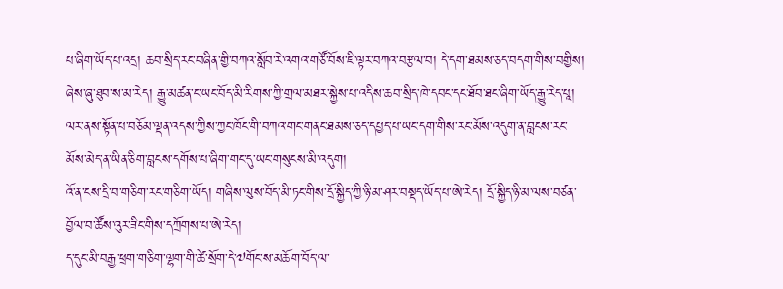པ་ཞིག་ཡོད་པ་འདྲ། ཆབ་སྲིད་རང་བཞིན་གྱི་བཀའ་སློབ་རེ་འགའ་གཙོ་བོས་ཇི་ལྟར་བཀའ་བརྩལ་བ། དེ་དག་ཐམས་ཅད་བདག་གིས་བགྱིས། ཞེས་ཞུ་ཐུབ་ས་མ་རེད། རྒྱུ་མཚན་ང་ཡང་བོད་མི་རིགས་ཀྱི་གྲལ་མཐར་སྐྱེས་པ་འདིས་ཆབ་སྲིད་ཁེ་དབང་དང་ཐོབ་ཐང་ཞིག་ཡོད་རྒྱུ་རེད་པཱ། ལར་ནས་སྟོན་པ་བཅོམ་ལྡན་འདས་ཀྱིས་ཀྱང་ཁོང་གི་བཀའ་གང་གནང་ཐམས་ཅད་དཔྱད་པ་ཡང་དག་གིས་རང་མོས་འདུག་ན་བླངས་རང་མོས་མེད་ན་ཡིན་ཅིག་བླངས་དགོས་པ་ཞིག་གང་དུ་ཡང་གསུངས་མི་འདུག།
འོ་ན་ངས་དྲི་བ་གཅིག་རང་གཅིག་ཡོད། གཞིས་ལུས་བོད་མི་ཏང་གིས་དྲོ་སྐྱིད་ཀྱི་ཉི་མ་ཤར་བསྡད་ཡོད་པ་ཨེ་རེད། དྲོ་སྐྱིད་ཉི་མ་ལས་བཙན་བྱོལ་བ་ཚོས་འུར་ཟིང་གིས་དཀྲོགས་པ་ཨེ་རེད།
ད་དུང་མི་བརྒྱ་ཕྲག་གཅིག་ལྷག་གི་ཚེ་སྲོག་དེ་༧གོང་ས་མཆོག་བོད་ལ་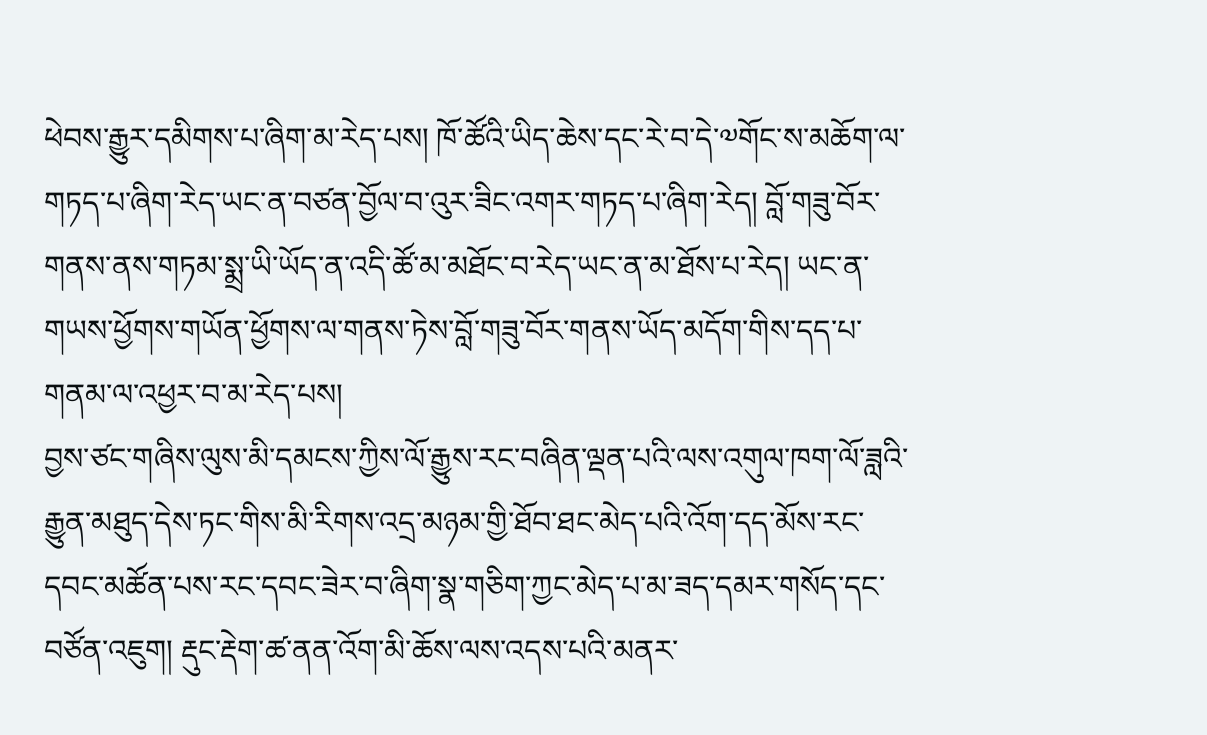ཕེབས་རྒྱུར་དམིགས་པ་ཞིག་མ་རེད་པས། ཁོ་ཚོའི་ཡིད་ཆེས་དང་རེ་བ་དེ་༧གོང་ས་མཆོག་ལ་གཏད་པ་ཞིག་རེད་ཡང་ན་བཙན་བྱོལ་བ་འུར་ཟིང་འགར་གཏད་པ་ཞིག་རེད། བློ་གཟུ་བོར་གནས་ནས་གཏམ་སྨྲ་ཡི་ཡོད་ན་འདི་ཚོ་མ་མཐོང་བ་རེད་ཡང་ན་མ་ཐོས་པ་རེད། ཡང་ན་གཡས་ཕྱོགས་གཡོན་ཕྱོགས་ལ་གནས་ཏེས་བློ་གཟུ་བོར་གནས་ཡོད་མདོག་གིས་དད་པ་གནམ་ལ་འཕྱར་བ་མ་རེད་པས།
བྱས་ཙང་གཞིས་ལུས་མི་དམངས་ཀྱིས་ལོ་རྒྱུས་རང་བཞིན་ལྡན་པའི་ལས་འགུལ་ཁག་ལོ་ཟླའི་རྒྱུན་མཐུད་དེས་ཏང་གིས་མི་རིགས་འདྲ་མཉམ་གྱི་ཐོབ་ཐང་མེད་པའི་འོག་དད་མོས་རང་དབང་མཚོན་པས་རང་དབང་ཟེར་བ་ཞིག་སྣ་གཅིག་ཀྱང་མེད་པ་མ་ཟད་དམར་གསོད་དང་བཙོན་འཇུག། རྡུང་རྡེག་ཚ་ནན་འོག་མི་ཆོས་ལས་འདས་པའི་མནར་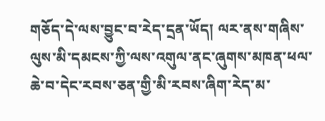གཅོད་དེ་ལས་བྱུང་བ་རེད་དྲན་ཡོད། ལར་ནས་གཞིས་ལུས་མི་དམངས་ཀྱི་ལས་འགུལ་ནང་ཞུགས་མཁན་ཕལ་ཆེ་བ་དེང་རབས་ཅན་གྱི་མི་རབས་ཞིག་རེད་མ་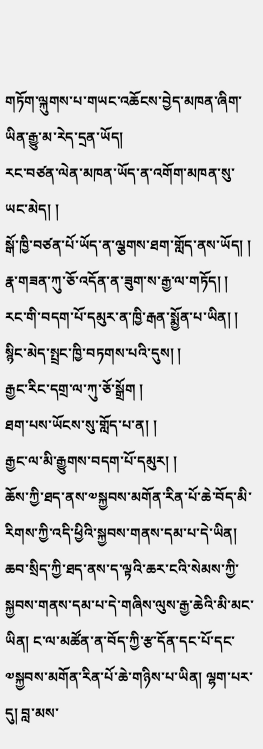གཏོག་ལྐུགས་པ་གཡང་འཆོངས་བྱེད་མཁན་ཞིག་ཡིན་རྒྱུ་མ་རེད་དྲན་ཡོད།
རང་བཙན་ལེན་མཁན་ཡོད་ན་འགོག་མཁན་སུ་ཡང་མེད། །
སྒོ་ཁྱི་བཙན་པོ་ཡོད་ན་ལྕགས་ཐག་གློད་ནས་ཡོད། །
རྣ་གཟན་ཀུ་ཅོ་འདོན་ན་ཟུག་ས་རྒྱ་ལ་གཏོད། །
རང་གི་བདག་པོ་དམུར་ན་ཁྱི་རྒན་སྨྱོན་པ་ཡིན། །
སྙིང་མེད་སྤྲང་ཁྱི་བཏགས་པའི་དུས། །
རྒྱང་རིང་དགྲ་ལ་ཀུ་ཅོ་སྒྲོག །
ཐག་པས་ཡོངས་སུ་གློད་པ་ན། །
རྒྱང་ལ་མི་རྒྱུགས་བདག་པོ་དམུར། །
ཆོས་ཀྱི་ཐད་ནས་༧སྐྱབས་མགོན་རིན་པོ་ཆེ་བོད་མི་རིགས་ཀྱི་འདི་ཕྱིའི་སྐྱབས་གནས་དམ་པ་དེ་ཡིན།
ཆབ་སྲིད་ཀྱི་ཐད་ནས་ད་ལྟའི་ཆར་ངའི་སེམས་ཀྱི་སྐྱབས་གནས་དམ་པ་དེ་གཞིས་ལུས་རྒྱ་ཆེའི་མི་མང་ཡིན། ང་ལ་མཚོན་ན་བོད་ཀྱི་རྩ་དོན་དང་པོ་དང་༧སྐྱབས་མགོན་རིན་པོ་ཆེ་གཉིས་པ་ཡིན། ལྷག་པར་དུ། བླ་མས་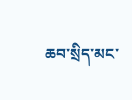ཆབ་སྲིད་མང་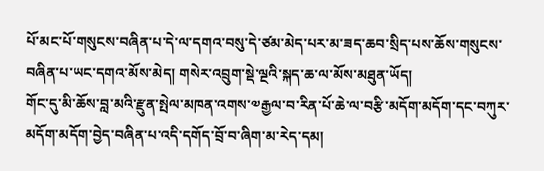པོ་མང་པོ་གསུངས་བཞིན་པ་དེ་ལ་དགའ་བསུ་དེ་ཙམ་མེད་པར་མ་ཟད་ཆབ་སྲིད་པས་ཆོས་གསུངས་བཞིན་པ་ཡང་དགའ་མོས་མེད། གསེར་འབྲུག་སྡེ་ལྔའི་སྐད་ཆ་ལ་མོས་མཐུན་ཡོད།
གོང་དུ་མི་ཆོས་བླ་མའི་རྫུན་སྤེལ་མཁན་འགས་༧རྒྱལ་བ་རིན་པོ་ཆེ་ལ་བརྩི་མདོག་མདོག་དང་བཀུར་མདོག་མདོག་བྱེད་བཞིན་པ་འདི་དགོད་བྲོ་བ་ཞིག་མ་རེད་དམ།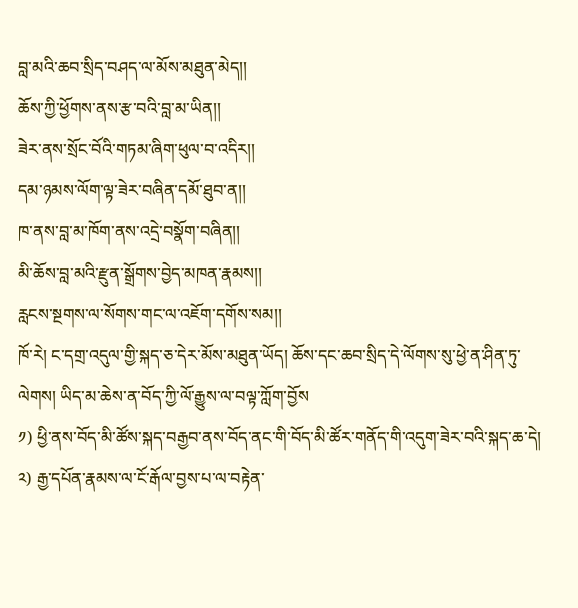བླ་མའི་ཆབ་སྲིད་བཤད་ལ་མོས་མཐུན་མེད།།
ཆོས་ཀྱི་ཕྱོགས་ནས་རྩ་བའི་བླ་མ་ཡིན།།
ཟེར་ནས་སྲོང་བོའི་གཏམ་ཞིག་ཕུལ་བ་འདིར།།
དམ་ཉམས་ལོག་ལྟ་ཟེར་བཞིན་དམོ་ཐུབ་ན།།
ཁ་ནས་བླ་མ་ཁོག་ནས་འདྲེ་བསྣོག་བཞིན།།
མི་ཆོས་བླ་མའི་རྫུན་སྒྲོགས་བྱེད་མཁན་རྣམས།།
རླངས་སྔགས་ལ་སོགས་གང་ལ་འཇོག་དགོས་སམ།།
ཁོ་རེ། ང་དགྲ་འདུལ་གྱི་སྐད་ཅ་དེར་མོས་མཐུན་ཡོད། ཆོས་དང་ཆབ་སྲིད་དེ་ལོགས་སུ་ཕྱེ་ན་ཤིན་ཏུ་ལེགས། ཡིད་མ་ཆེས་ན་བོད་ཀྱི་ལོ་རྒྱུས་ལ་བལྟ་ཀློག་བྱོས
༡) ཕྱི་ནས་བོད་མི་ཚོས་སྐད་བརྒྱབ་ནས་བོད་ནང་གི་བོད་མི་ཚོར་གནོད་གི་འདུག་ཟེར་བའི་སྐད་ཆ་དེ།
༢) རྒྱ་དཔོན་རྣམས་ལ་ངོ་རྒོལ་བྱས་པ་ལ་བརྟེན་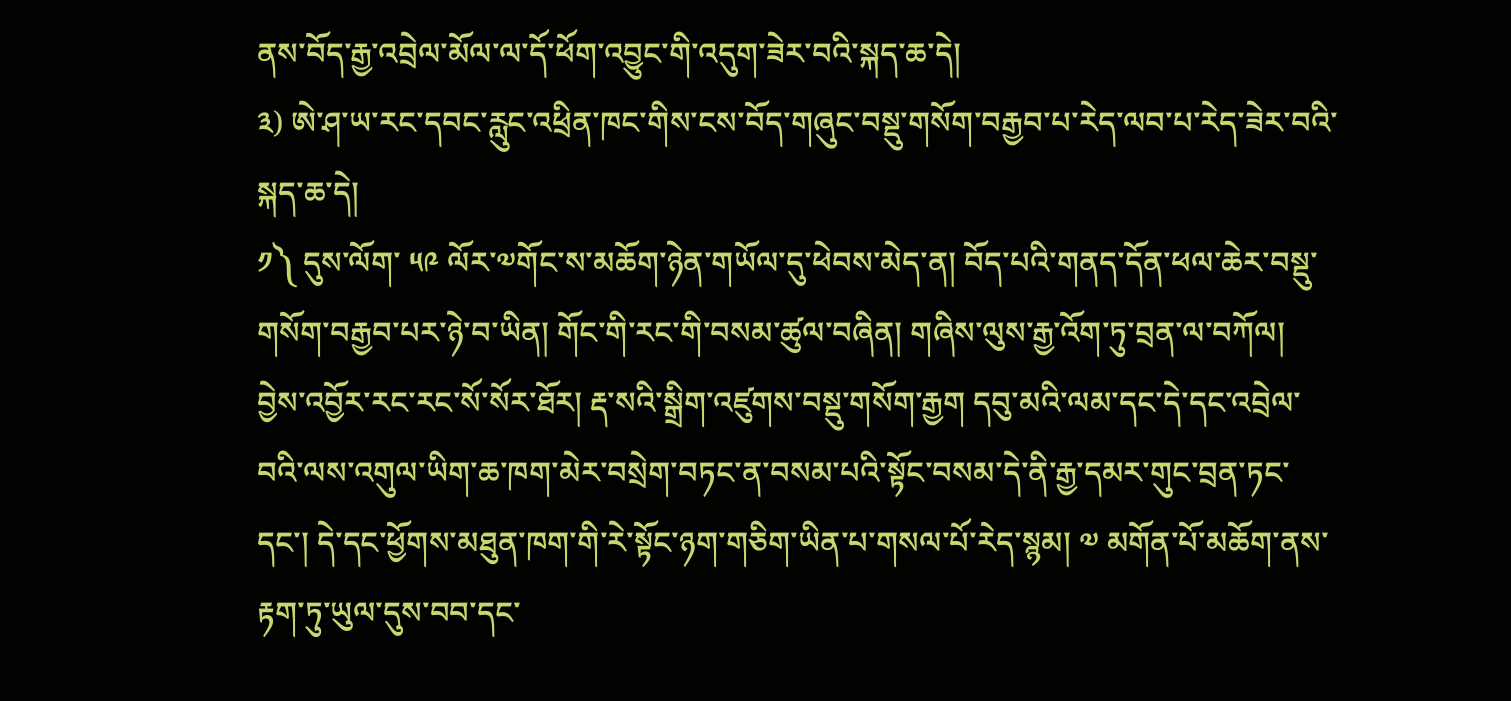ནས་བོད་རྒྱ་འབྲེལ་མོལ་ལ་དོ་ཕོག་འབྱུང་གི་འདུག་ཟེར་བའི་སྐད་ཆ་དེ།
༣) ཨེ་ཤ་ཡ་རང་དབང་རླུང་འཕྲིན་ཁང་གིས་ངས་བོད་གཞུང་བསྡུ་གསོག་བརྒྱབ་པ་རེད་ལབ་པ་རེད་ཟེར་བའི་སྐད་ཆ་དེ།
༡༽ དུས་ལོག་ ༥༩ ལོར་༧གོང་ས་མཆོག་ཉེན་གཡོལ་དུ་ཕེབས་མེད་ན། བོད་པའི་གནད་དོན་ཕལ་ཆེར་བསྡུ་གསོག་བརྒྱབ་པར་ཉེ་བ་ཡིན། གོང་གི་རང་གི་བསམ་ཚུལ་བཞིན། གཞིས་ལུས་རྒྱ་འོག་ཏུ་བྲན་ལ་བཀོལ། བྱེས་འབྱོར་རང་རང་སོ་སོར་ཐོར། རྡ་སའི་སྒྲིག་འཛུགས་བསྡུ་གསོག་རྒྱག དབུ་མའི་ལམ་དང་དེ་དང་འབྲེལ་བའི་ལས་འགུལ་ཡིག་ཆ་ཁག་མེར་བསྲེག་བཏང་ན་བསམ་པའི་སྟོང་བསམ་དེ་ནི་རྒྱ་དམར་གུང་བྲན་ཏང་དང་། དེ་དང་ཕྱོགས་མཐུན་ཁག་གི་རེ་སྟོང་ཉག་གཅིག་ཡིན་པ་གསལ་པོ་རེད་སྙམ། ༧ མགོན་པོ་མཆོག་ནས་རྟག་ཏུ་ཡུལ་དུས་བབ་དང་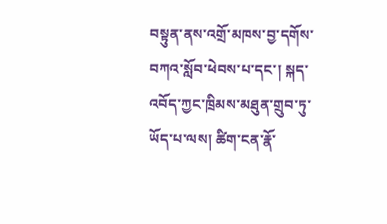བསྟུན་ནས་འགྲོ་མཁས་བྱ་དགོས་བཀའ་སློབ་ཕེབས་པ་དང་། སྐད་འབོད་ཀྱང་ཁྲིམས་མཐུན་གྲུབ་ཏུ་ཡོད་པ་ལས། ཚིག་ངན་རྣོ་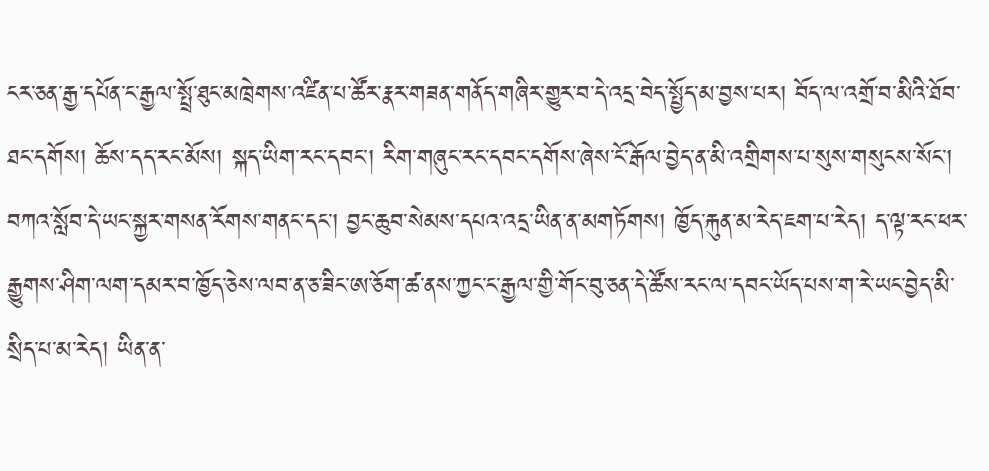ངར་ཅན་རྒྱ་དཔོན་ང་རྒྱལ་སྤྲོ་ཐུང་མཁྲེགས་འཛིན་པ་ཚོར་རྣར་གཟན་གནོད་གཞིར་གྱུར་བ་དེ་འདྲ་བེད་སྤྱོད་མ་བྱས་པར། བོད་ལ་འགྲོ་བ་མིའི་ཐོབ་ཐང་དགོས། ཆོས་དད་རང་མོས། སྐད་ཡིག་རང་དབང་། རིག་གཞུང་རང་དབང་དགོས་ཞེས་ངོ་རྒོལ་བྱེད་ན་མི་འགྲིགས་པ་སུས་གསུངས་སོང་། བཀའ་སློབ་དེ་ཡང་སྐྱར་གསན་རོགས་གནང་དང་། བྱང་ཆུབ་སེམས་དཔའ་འདྲ་ཡིན་ན་མགཏོགས། ཁྱོད་རྐུན་མ་རེད་ཇག་པ་རེད། ད་ལྟ་རང་ཕར་རྒྱུགས་ཤིག་ལག་དམར་བ་ཁྱོད་ཅེས་ལབ་ན་ཅ་ཟིང་ཨ་ཅོག་ཚ་ནས་ཀྱང་ང་རྒྱལ་གྱི་གོང་བུ་ཅན་དེ་ཚོས་རང་ལ་དབང་ཡོད་པས་ག་རེ་ཡང་བྱེད་མི་སྲིད་པ་མ་རེད། ཡིན་ན་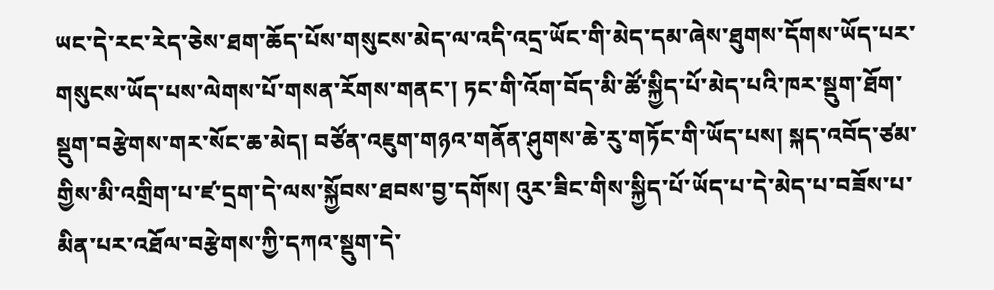ཡང་དེ་རང་རེད་ཅེས་ཐག་ཆོད་པོས་གསུངས་མེད་ལ་འདི་འདྲ་ཡོང་གི་མེད་དམ་ཞེས་ཐུགས་དོགས་ཡོད་པར་གསུངས་ཡོད་པས་ལེགས་པོ་གསན་རོགས་གནང་། ཏང་གི་འོག་བོད་མི་ཚོ་སྐྱིད་པོ་མེད་པའི་ཁར་སྡུག་ཐོག་སྡུག་བརྩེགས་གར་སོང་ཆ་མེད། བཙོན་འཇུག་གཉའ་གནོན་ཤུགས་ཆེ་རུ་གཏོང་གི་ཡོད་པས། སྐད་འབོད་ཙམ་གྱིས་མི་འགྲིག་པ་ཛ་དྲག་དེ་ལས་སྐྱོབས་ཐབས་བྱ་དགོས། འུར་ཟིང་གིས་སྐྱིད་པོ་ཡོད་པ་དེ་མེད་པ་བཟོས་པ་མིན་པར་འཐོལ་བརྩེགས་ཀྱི་དཀའ་སྡུག་དེ་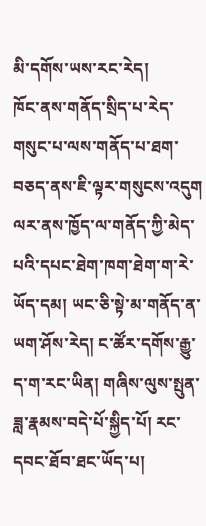མི་དགོས་ཡས་རང་རེད།
ཁོང་ནས་གནོད་སྲིད་པ་རེད་གསུང་པ་ལས་གནོད་པ་ཐག་བཅད་ནས་ཇི་ལྟར་གསུངས་འདུག ལར་ནས་ཁྱོད་ལ་གནོད་ཀྱི་མེད་པའི་དཔང་ཐེག་ཁག་ཐེག་ག་རེ་ཡོད་དམ། ཡང་ཅི་སྟེ་མ་གནོད་ན་ཡག་ཤོས་རེད། ང་ཚོར་དགོས་རྒྱུ་ད་ག་རང་ཡིན། གཞིས་ལུས་སྤུན་ཟླ་རྣམས་བདེ་པོ་སྐྱིད་པོ། རང་དབང་ཐོབ་ཐང་ཡོད་པ།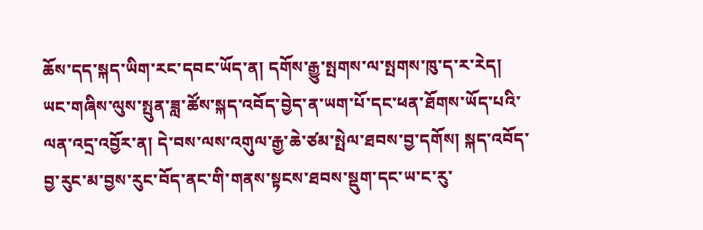ཆོས་དད་སྐད་ཡིག་རང་དབང་ཡོད་ན། དགོས་རྒྱུ་སྤགས་ལ་སྤགས་ཁུ་ད་ར་རེད།
ཡང་གཞིས་ལུས་སྤུན་ཟླ་ཚོས་སྐད་འབོད་བྱེད་ན་ཡག་པོ་དང་ཕན་ཐོགས་ཡོད་པའི་ལན་འདྲ་འབྱོར་ན། དེ་བས་ལས་འགུལ་རྒྱ་ཆེ་ཙམ་སྤེལ་ཐབས་བྱ་དགོས། སྐད་འབོད་བྱ་རུང་མ་བྱས་རུང་བོད་ནང་གི་གནས་སྟངས་ཐབས་སྡུག་དང་ཡ་ང་རུ་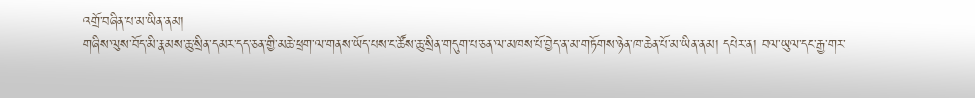འགྲོ་བཞིན་པ་མ་ཡིན་ནམ།
གཞིས་ལུས་བོད་མི་རྣམས་ཆུ་སྲིན་དམར་དད་ཅན་གྱི་མཆེ་ཕྲག་ལ་གནས་ཡོད་པས་ང་ཚོས་ཆུ་སྲིན་གདུག་པ་ཅན་ལ་མཁས་པོ་བྱེད་ན་མ་གཏོགས་ཉེན་ཁ་ཆེན་པོ་མ་ཡིན་ནམ། དཔེར་ན། བལ་ཡུལ་དང་རྒྱ་གར་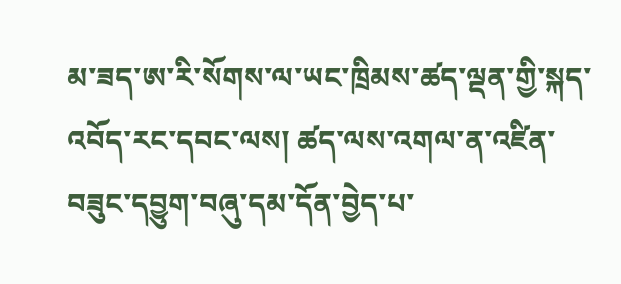མ་ཟད་ཨ་རི་སོགས་ལ་ཡང་ཁྲིམས་ཚད་ལྡན་གྱི་སྐད་འབོད་རང་དབང་ལས། ཚད་ལས་འགལ་ན་འཛིན་བཟུང་དབྱུག་བཞུ་དམ་དོན་བྱེད་པ་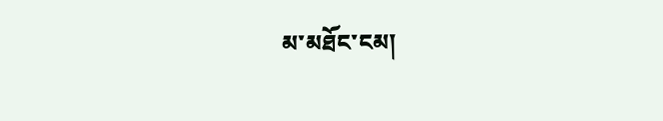མ་མཐོང་ངམ།